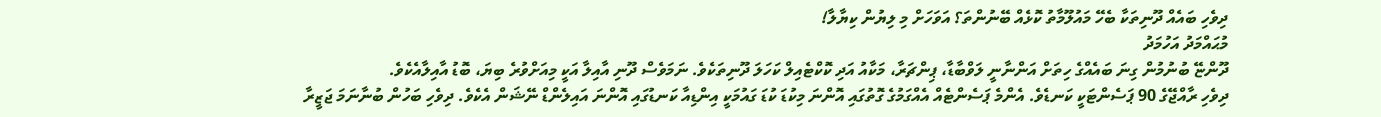ދިވެހި ބައެއް ދޫނިތަކާ ބެހޭ މައުލޫމާތު ކޮޅެއް ބޭނުންތަ؟ އަވަހަށް މި ލިޔުން ކިޔާލާ!
މުޙައްމަދު އަހުމަދު
ދޫންޏޭ ބުނުމުން ގިނަ ބައެއްގެ ހިތަށް އަންނާނީ ލަވްބާޑާ، ޕިންޗަރާ، މަކާއު އަދި ކޮކްޓެއިލް ކަހަލަ ދޫނިތަކެވެ. ނަމަވެސް ދޫނި އާއިލާ އަކީ މިއަށްވުރެ ބިޔަ، ބޮޑު އާއިލާއެކެވެ.
ދިވެހި ރާއްޖޭގެ 90 ޕަސެންޓަކީ ކަނޑެވެ. އެންމެ ޕަސެންޓެއް އެއްގަމުގެ ގޮތުގައި އޮންނަ މިކުޑަ ކުޑަ ގައުމަކީ އިންޑިއާ ކަނޑުގައި އޮންނަ އައިލެންޑް ނޭޝަން އެކެވެ. ދިވެހި ބަހުން ބުނާނަމަ ޖަޒީރާ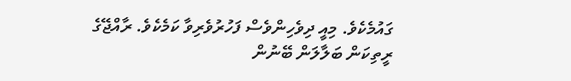ގައުމެކެވެ. މިއީ ދިވެހިންވެސް ފަހުރުވެރިވާ ކަމެކެވެ. ރާއްޖޭގެ ރީތިކަން ބަލާލަން ބޭނުން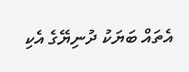އެތައް ބަޔަކު ދުނިޔޭގެ އެކި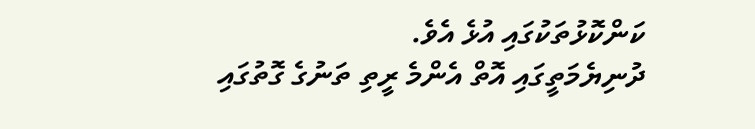ކަންކޮޅުތަކުގައި އުޅެ އެވެ.
ދުނިޔެމަތީގައި އޮތް އެންމެ ރީތި ތަނުގެ ގޮތުގައި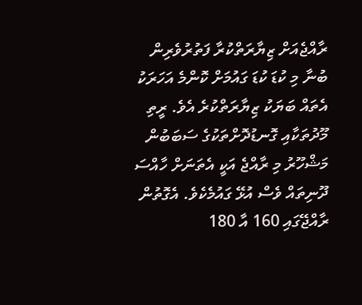ރާއްޖެއަށް ޒިޔާރަތްކުރާ ފަތުރުވެރިން ބުނާ މި ކުޑަ ކުޑަ ގައުމަށް ކޮންމެ އަހަރަކު އެތައް ބަޔަކު ޒިޔާރަތްކުރެ އެވެ. ރީތި މޫދުތަކާއި ގޮނޑުދޮށްތަކުގެ ސަބަބުން މަޝްހޫރު މި ރާއްޖެ އަކީ އެތަނަށް ހާއްސަ ދޫނިތައް ވެސް އުޅޭ ގައުމެކެވެ. އެގޮތުން ރާއްޖޭގައި 160 އާ 180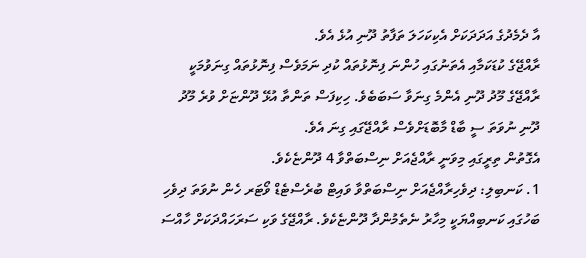އާ ދެމެދުގެ އަދަދަކަށް އެކިކަހަލަ ތަފާތު ދޫނި އުޅެ އެވެ.
ރާއްޖޭގެ ކުޑަކަމާއި އެތަނުގައި ހުންނަ ފިނޮޅުތައް ކުދި ނަމަވެސް ފިނޮޅުތައް ގިނަވުމަކީ ރާއްޖޭގެ މޫދު ދޫނި އެންމެ ގިނަވާ ސަބަބެވެ. ހިކިފަސް ތަންތާ އުޅޭ ދޫންޏަށް ވުރެ މޫދު ދޫނި ނުވަތަ ސީ ބާޑް މާބޮޑަށްވެސް ރާއްޖޭގައި ގިނަ އެވެ.
އެގޮތުން ތިރީގައި މިވަނީ ރާއްޖެއަށް ނިސްބަތްވާ 4 ދޫންޏެކެވެ.
1. ކަނބިލި: ދިވެހިރާއްޖެއަށް ނިސްބަތްވާ ވައިޓް ބުރެސްޓެޑް ވޯޓަރ ހެން ނުވަތަ ދިވެހި ބަހުގައި ކަނބިއްޔަކީ މިހާރު ނެތެމުންދާ ދޫންޏެކެވެ. ރާއްޖޭގެ ވަކި ސަރަހައްދަކަށް ހާއްސަ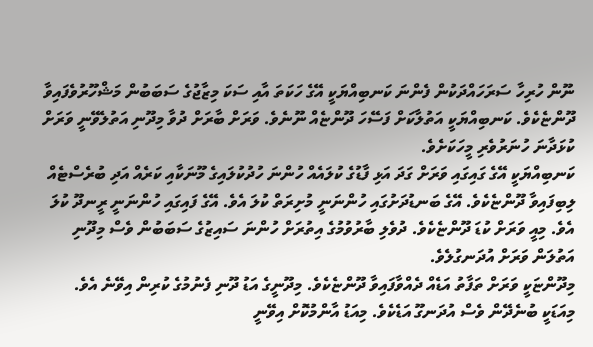ނޫން ހުރިހާ ސަރަހައްދަކުން ފެންނަ ކަނބިއްޔަކީ އޭގެ ހަކަތަ އާއި ސަކަ މިޒާޖުގެ ސަބަބުން މަޝްހޫރުވެފައިވާ ދޫންޏެކެވެ. ކަނބިއްޔަކީ އަތުލާކަށް ފަސޭހަ ދޫންޏެއް ނޫނެވެ. ވަރަށް ބާރަށް ދުވާ މިދޫނި އަތުލެވޭނީ ވަރަށް ކުޅަދާނަ ހުނަރުވެރި މީހަކަށެވެ.
ކަނބިއްޔަކީ އޭގެ ގައިގައި ވަރަށް ގަދަ އަޅި ފާޑުގެ ކުލައެއް ހުންނަ ހުދުކުލައިގެ މޫނަކާއި ކަރެއް އަދި ބުރެސްޓެއް ލިބިފައިވާ ދޫންޏެކެވެ. އޭގެ ބަނޑުދަށުގައި ހުންނަނީ މުށިރަތް ކުލަ އެވެ. އޭގެ ފައިގައި ހުންނަނީ ރީނދޫ ކުލަ އެވެ. މިއީ ވަރަށް ކުޑަ ދޫންޏެކެވެ. ދުވެލި ބާރުވުމުގެ އިތުރަށް ހުންނަ ސައިޒުގެ ސަބަބުން ވެސް މިދޫނި އަތުލަން ވަރަށް އުދަނގުލެވެ.
މިދޫންޏަކީ ވަރަށް ތަފާތު އަޑެއް ދެއްވާފައިވާ ދޫންޏެކެވެ. މިދޫނީގެ އަޑު ދޫނި ފެނުމުގެ ކުރިން އިވޭނެ އެވެ. މިއަޑަކީ ބުނެދޭން ވެސް އުދަނގޫ އަޑެކެވެ. މިއަޑު އާންމުކޮށް އިވޭނީ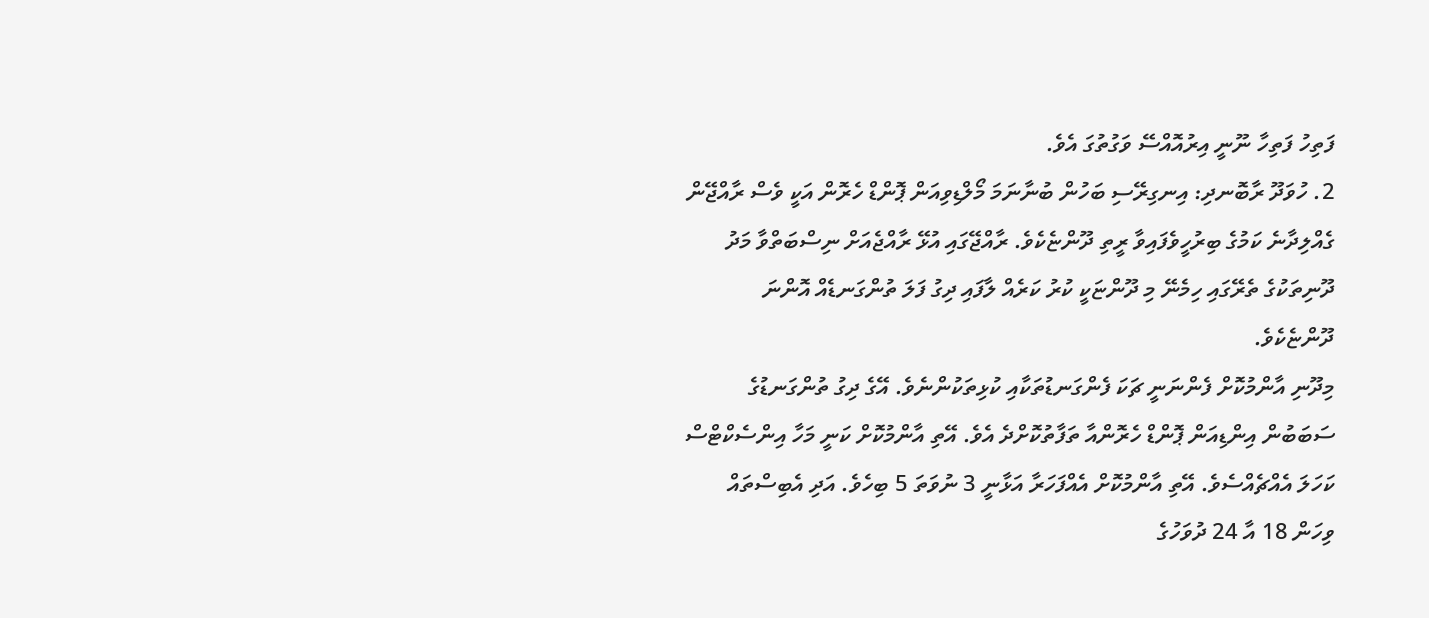ފަތިހު ފަތިހާ ނޫނީ އިރުއޮއްސޭ ވަގުތުގަ އެވެ.
2. ހުވަދޫ ރާބޮނދި: އިނގިރޭސި ބަހުން ބުނާނަމަ މޯލްޑިވިއަން ޕޮންޑް ހެރޮން އަކީ ވެސް ރާއްޖޭން ގެއްލިދާނެ ކަމުގެ ބިރުހީވެފައިވާ ރީތި ދޫންޏެކެވެ. ރާއްޖޭގައި އުޅޭ ރާއްޖެއަށް ނިސްބަތްވާ މަދު ދޫނިތަކުގެ ތެރޭގައި ހިމެނޭ މި ދޫންޏަކީ ކުރު ކަރެއް ލާފައި ދިގު ފަލަ ތުންގަނޑެއް އޮންނަ ދޫންޏެކެވެ.
މިދޫނި އާންމުކޮށް ފެންނަނީ ޗަކަ ފެންގަނޑުތަކާއި ކުޅިތަކުންނެވެ. އޭގެ ދިގު ތުންގަނޑުގެ ސަބަބުން އިންޑިއަން ޕޮންޑް ހެރޮންއާ ތަފާތުކޮށްދެ އެވެ. އޭތި އާންމުކޮށް ކަނީ މަހާ އިންސެކްޓްސް ކަހަލަ އެއްޗެއްސެވެ. އޭތި އާންމުކޮށް އެއްފަހަރާ އަޅާނީ 3 ނުވަތަ 5 ބިހެވެ. އަދި އެބިސްތައް ވިހަން 18 އާ 24 ދުވަހުގެ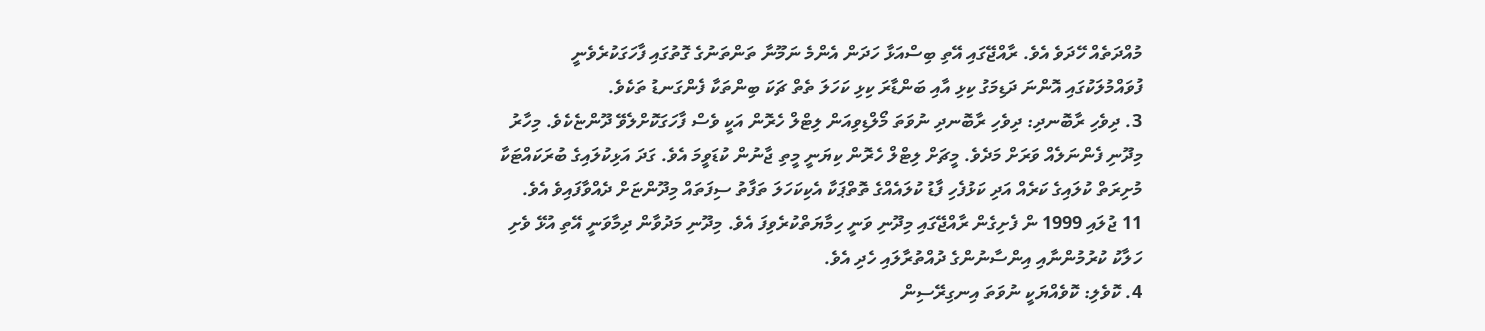މުއްދަތެއް ހޭދަވެ އެވެ. ރާއްޖޭގައި އޭތި ބިސްއަޅާ ހަދަން އެންމެ ނަމޫނާ ތަންތަނުގެ ގޮތުގައި ފާހަގަކުރެވެނީ ފުވައްމުލަކުގައި އޮންނަ ދަޑިމަގު ކިޅި އާއި ބަންޑާރަ ކިޅި ކަހަލަ ތެތް ޗަކަ ބިންތަކާ ފެންގަނޑު ތަކެވެ.
3. ދިވެހި ރާބޮނދި: ދިވެހި ރާބޮނދި ނުވަތަ މޯލްޑިވިއަން ލިޓްލް ހެރޮން އަކީ ވެސް ފާހަގަކޮށްލެވޭ ދޫންޏެކެވެ. މިހާރު މިދޫނި ފެންނަލެއް ވަރަށް މަދެވެ. މީޗަށް ލިޓްލް ހެރޮން ކިޔަނީ މީތި ޖާނުން ކުޑަވީމަ އެވެ. ގަދަ އަޅިކުލައިގެ ބުރަކައްޓަކާ މުށިރަތް ކުލައިގެ ކަރެއް އަދި ކަޅުފެހި ފާޑު ކުލައެއްގެ ތޮތްޕަކާ އެކިކަހަލަ ތަފާތު ސިފަތައް މިދޫންޏަށް ދެއްވާފައިވެ އެވެ.
11 ޖުލައި 1999 ން ފެށިގެން ރާއްޖޭގައި މިދޫނި ވަނީ ހިމާޔަތްކުރެވިފަ އެވެ. މިދޫނި މަދުވާން ދިމާވަނީ އޭތި އުޅޭ ވެށި ހަލާކު ކުރުމުންނާއި އިންސާނުންގެ ދުއްތުރާލައި ހެދި އެވެ.
4. ކޮވެލި: ކޮވެއްޔަކީ ނުވަތަ އިނގިރޭސިން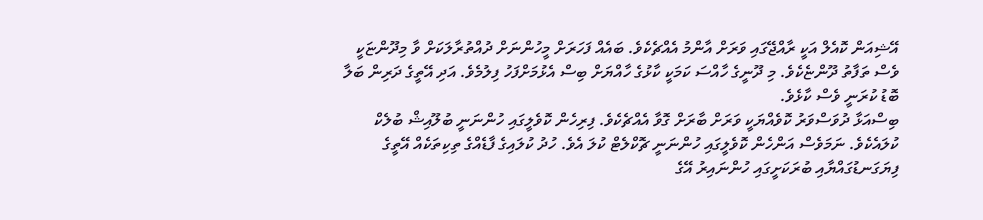އޭޝިއަން ކޮއެލް އަކީ ރާއްޖޭގައި ވަރަށް އާންމު އެއްޗެކެވެ. ބައެއް ފަހަރަށް މީހުންނަށް ދުއްތުރާލަކަށް ވާ މިދޫންޏަކީ ވެސް ތަފާތު ދޫންޏެކެވެ. މި ދޫނީގެ ހާއްސަ ކަމަކީ ކާޅުގެ ހާއްޔަށް ބިސް އެޅުމަށްފަހު ފިލުމެވެ. އަދި އޭތީގެ ދަރިން ބަލާ ބޮޑު ކުރަނީ ވެސް ކާޅެވެ.
ބިސްއަޅާ ދުވަސްވަރު ކޮވެއްޔަކީ ވަރަށް ބާރަށް ގޮވާ އެއްޗެކެވެ. ފިރިހެން ކޮވެލީގައި ހުންނަނީ ބުލޫއިޝް ބުލެކް ކުލައެކެވެ. ނަމަވެސް އަންހެން ކޮވެލީގައި ހުންނަނީ ޗޮކްލެޓް ކުލަ އެވެ. ހުދު ކުލައިގެ ފާޑެއްގެ ތިކިތަކެއް އޭތީގެ ފިޔަގަނޑުގައްޔާއި ބުރަކަށީގައި ހުންނައިރު އޭގެ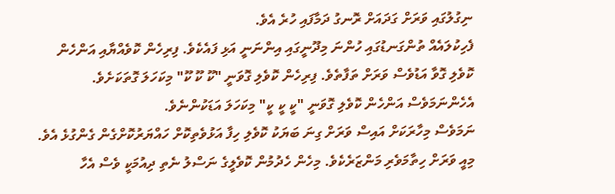ނިގުލުގައި ވަރަށް ގަދައަށް ރޮނގު ދަމާފައި ހުރެ އެވެ.
ފެހިކުލައެއް ތުންގަނޑުގައި ހުންނަ މިދޫނީގައި އިންނަނީ އަޅި ފައެކެވެ. ފިރިހެން ކޮވެއްޔާއި އަންހެން ކޮވެލި ގޮވާ އަޑުވެސް ވަރަށް ތަފާތެވެ. ފިރިހެން ކޮވެލި ގޮވަނީ "ކޫ ކޫ ކޫ" މިކަހަލަ ގޮތަކަށެވެ. އެހެންނަމަވެސް އަންހެން ކޮވެލި ގޮވަނީ "ކީ ކީ ކީ" މިކަހަލަ އަޑަކުންނެވެ.
ނަމަވެސް މިހާރަކަށް އައިސް ވަރަށް ގިނަ ބަޔަކު ކޮވެލި ހިފާ އަޅުވެތިކޮށް ހައްޔަރުކޮށްގެން ގެންގުޅެ އެވެ. މިއީ ވަރަށް ހިތާމަވެރި މަންޒަރެކެވެ. މިހެން ހެދުމުން ކޮވެލީގެ ނަސްލު ނެތި ދިއުމަކީ ވެސް އެހާ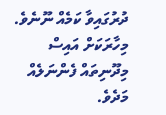ދުރުގައިވާ ކަމެއް ނޫނެވެ.
މިހާރަކަށް އައިސް މިދޫނިތައް ފެންނަލެއް މަދެވެ.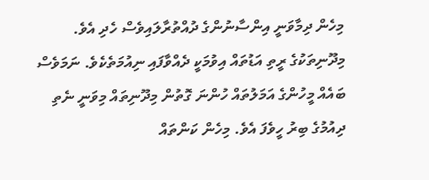މިހެން ދިމާވަނީ އިންސާނުންގެ ދުއްތުރާލައިވެސް ހެދި އެވެ. މިދޫނިތަކުގެ ރީތި އަޑުތައް އިވުމަކީ ދެއްވާފައި ނިއުމަތެކެވެ. ނަމަވެސް ބައެއް މީހުންގެ އަމަލުތައް ހުންނަ ގޮތުން މިދޫނިތައް މިވަނީ ނެތި ދިއުމުގެ ބިރު ހީވެފަ އެވެ. މިހެން ކަންތައް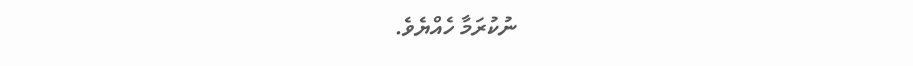ނުކުރަމާ ހެއްޔެވެ.